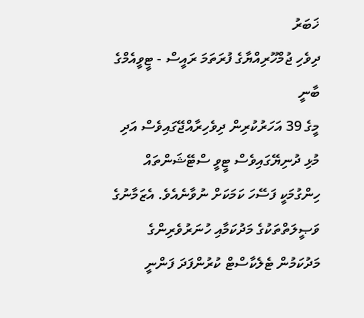ޚަބަރު
ދިވެހި ޖުމްހޫރިއްޔާގެ ފުރަތަމަ ރައީސް - ޓީވީއެމްގެ ބާނީ
މީގެ 39 އަހަރުކުރިން ދިވެހިރާއްޖޭގައިވެސް އަދި މުޅި ދުނިޔޭގައިވެސް ޓީވީ ސްޓޭޝަންތައް ހިންގުމަކީ ފަސޭހަ ކަމަކަށް ނުވާނެއެވެ. އެޒަމާނުގެ ވަޞީލަތްތަކުގެ މަދުކަމާއި ހުނަރުވެރިންގެ މަދުކަމުން ޓެލެކާސްޓް ކުރުންފަދަ ފަންނީ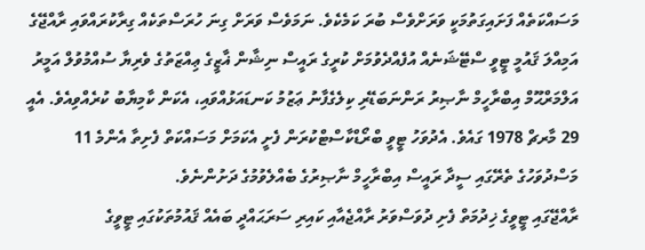މަސައްކަތެއް ފަށައިގަތުމަކީ ވަރަށްވެސް ބުރަ ކަމެކެވެ. ނަމަވެސް ވަރަށް ގިނަ ހުރަސްތަކެއް ގިރާކުރައްވައި ރާއްޖޭގެ އަމިއްލަ ޤައުމީ ޓީވީ ސްޓޭޝަނެއް އުފެއްދެވުމަށް ކުރީގެ ރައީސް ނިޝާން ޣާޒީގެ ޢިއްޒަތުގެ ވެރިޔާ ސުއްމުވުލް އަމީރު އަލްމަރްޙޫމް އިބްރާހީމް ނާޞިރު ރަންނަބަޑޭރި ކިލެގެފާނު ޢަޒުމު ކަނޑައަޅުއްވައި، އެކަން ކާމިޔާބު ކުރެއްވިއެވެ. އެއީ 29 މާރޗް 1978 ގައެވެ. އެދުވަހު ޓީވީ ބްރޯޑްކާސްޓްކުރަން ފެށީ އެކަމަށް މަސައްކަތް ފެށިތާ އެންމެ 11 މަސްދުވަހުގެ ތެރޭގައި ސީދާ ރައީސް އިބްރާހީމް ނާޞިރުގެ ބެއްލެވުމުގެ ދަށުންނެވެ.
ރާއްޖޭގައި ޓީވީގެ ޚިދުމަތް ފެށި ދުވަސްވަރު ރާއްޖެއާއި ކައިރި ސަރަޙައްދީ ބައެއް ޤައުމުތަކުގައި ޓީވީގެ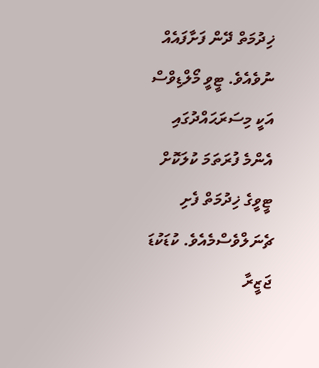ޚިދުމަތް ދޭން ފަށާފައެއް ނުވެއެވެ. ޓީވީ މޯލްޑިވްސް އަކީ މިސަރަޙައްދުގައި އެންމެ ފުރަތަމަ ކުލަކޮށް ޓީވީގެ ޚިދުމަތް ފެށި ޗެނަލްވެސްމެއެވެ. ކުޑަކުޑަ ޖަޒީރާ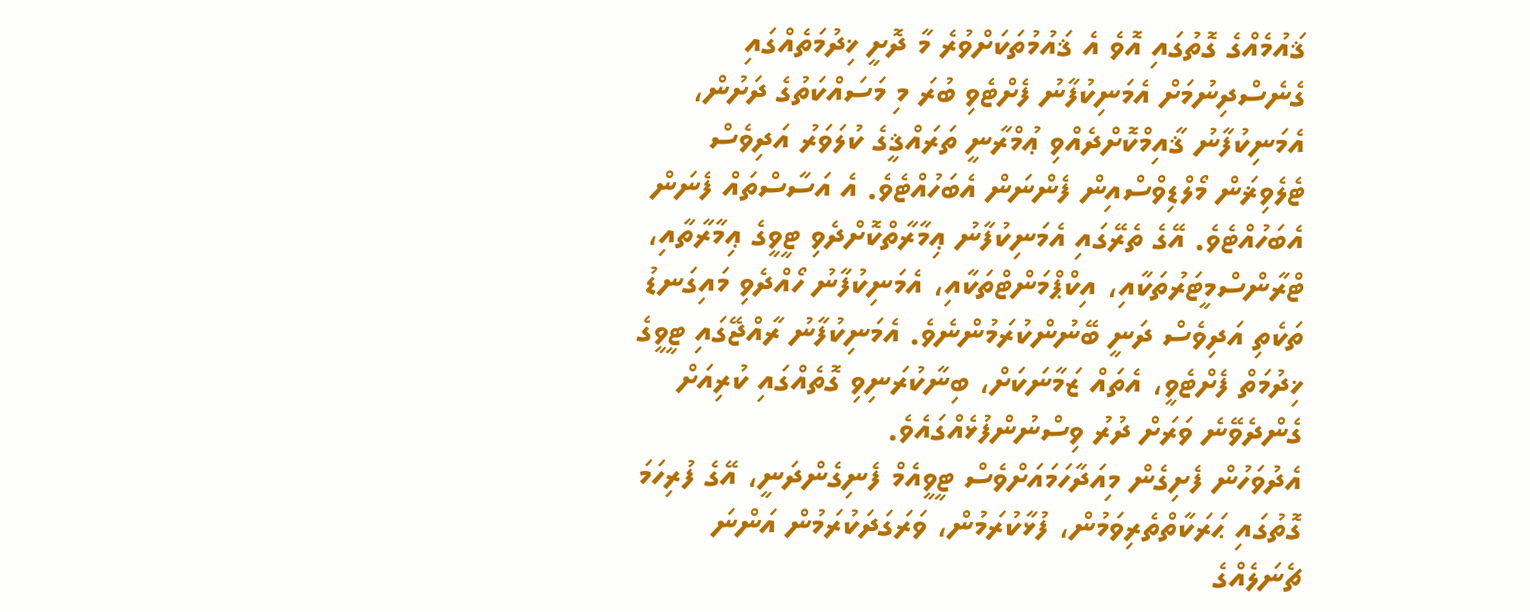ޤައުމެއްގެ ގޮތުގައި އޮވެ އެ ޤައުމުތަކަށްވުރެ މާ ދޮށީ ޚިދުމަތެއްގައި ގެނެސްދިނުމަށް އެމަނިކުފާނު ފެށްޓެވި ބުރަ މި މަސައްކަތުގެ ދަށުން، އެމަނިކުފާނު ޤާއިމްކޮށްދެއްވި ޢުމްރާނީ ތަރައްޤީގެ ކުލަވަރު އަދިވެސް ޓެލެވިޜަން މޯލްޑިވްސްއިން ފެންނަން އެބަހުއްޓެވެ. އެ އަސާސްތައް ފެނަން އެބަހުއްޓެވެ. އޭގެ ތެރޭގައި އެމަނިކުފާނު ޢިމާރާތްކޮށްދެވި ޓީވީގެ ޢިމާރާތާއި، ޓްރާންސްމީޓަރުތަކާއި، އިކްޕްމަންޓްތަކާއި، އެމަނިކުފާނު ހޯއްދެވި މައިގަނޑު ތަކެތި އަދިވެސް ދަނީ ބޭނުންކުރަމުންނެވެ. އެމަނިކުފާނު ރާއްޖޭގައި ޓީވީގެ ޚިދުމަތް ފެށްޓެވީ، އެތައް ޒަމާނަކަށް، ބިނާކުރަނިވި ގޮތެއްގައި ކުރިއަށް ގެންދެވޭނެ ވަރަށް ދުރު ވިސްނުންފުޅެއްގައެވެ.
އެދުވަހުން ފެށިގެން މިއަދާހަމައަށްވެސް ޓީވީއެމް ފެނިގެންދަނީ، އޭގެ ފުރިހަމަ ގޮތުގައި ޙަރަކާތްތެރިވަމުން، ފުޅާކުރަމުން، ވަރަގަދަކުރަމުން އަންނަ ޗެނަލެއްގެ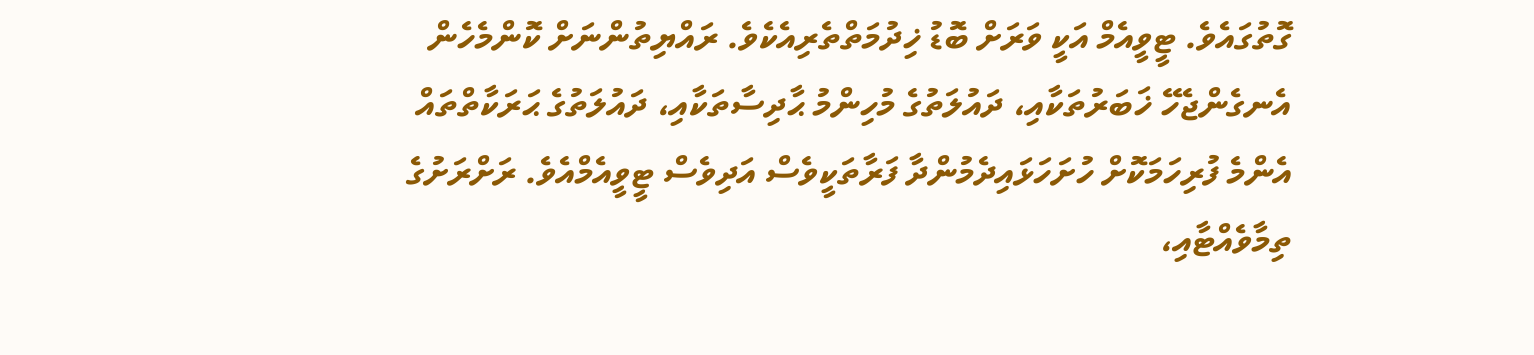ގޮތުގައެވެ. ޓީވީއެމް އަކީ ވަރަށް ބޮޑު ޚިދުމަތްތެރިއެކެވެ. ރައްޔިތުންނަށް ކޮންމެހެން އެނގެންޖެހޭ ޚަބަރުތަކާއި، ދައުލަތުގެ މުހިންމު ޙާދިސާތަކާއި، ދައުލަތުގެ ޙަރަކާތްތައް އެންމެ ފުރިހަމަކޮށް ހުށަހަޅައިދެމުންދާ ފަރާތަކީވެސް އަދިވެސް ޓީވީއެމްއެވެ. ރަށްރަށުގެ ތިމާވެއްޓާއި،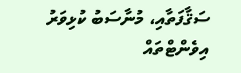ސަޤާފަތާއި، މުނާސަބު ކުޅިވަރު އިވެންޓްތައް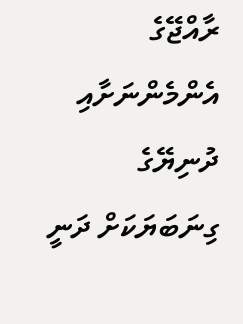ރާއްޖޭގެ އެންމެންނަށާއި ދުނިޔޭގެ ގިނަބަޔަކަށް ދަނީ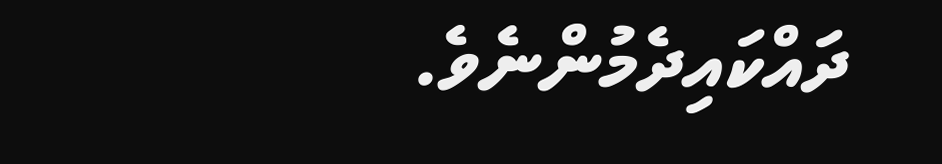ދައްކައިދެމުންނެވެ.